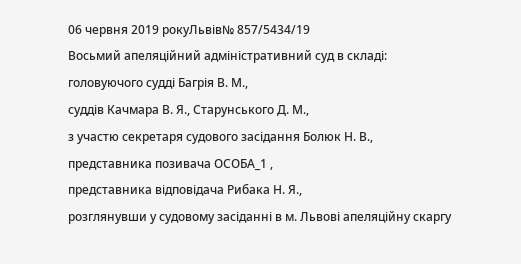06 червня 2019 рокуЛьвів№ 857/5434/19
Восьмий апеляційний адміністративний суд в складі:
головуючого судді Багрія В. М.,
суддів Качмара В. Я., Старунського Д. М.,
з участю секретаря судового засідання Болюк Н. В.,
представника позивача ОСОБА_1 ,
представника відповідача Рибака Н. Я.,
розглянувши у судовому засіданні в м. Львові апеляційну скаргу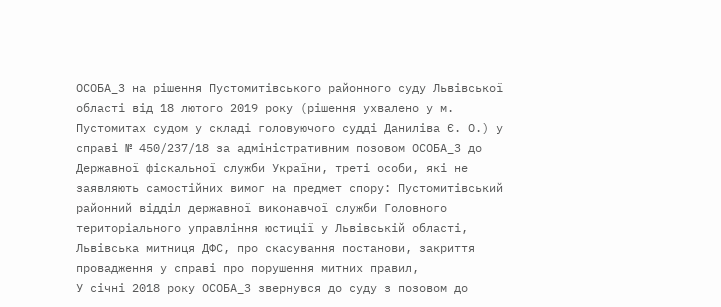ОСОБА_3 на рішення Пустомитівського районного суду Львівської області від 18 лютого 2019 року (рішення ухвалено у м. Пустомитах судом у складі головуючого судді Даниліва Є. О.) у справі № 450/237/18 за адміністративним позовом ОСОБА_3 до Державної фіскальної служби України, треті особи, які не заявляють самостійних вимог на предмет спору: Пустомитівський районний відділ державної виконавчої служби Головного територіального управління юстиції у Львівській області, Львівська митниця ДФС, про скасування постанови, закриття провадження у справі про порушення митних правил,
У січні 2018 року ОСОБА_3 звернувся до суду з позовом до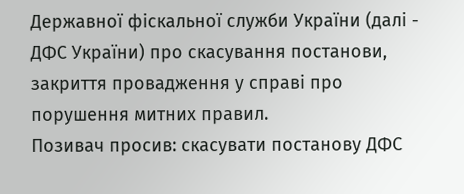Державної фіскальної служби України (далі - ДФС України) про скасування постанови, закриття провадження у справі про порушення митних правил.
Позивач просив: скасувати постанову ДФС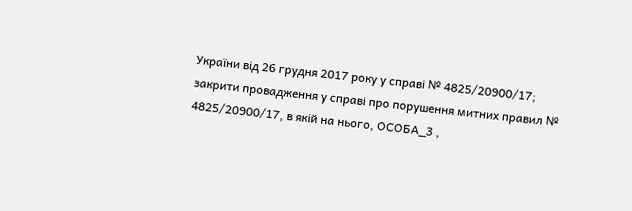України від 26 грудня 2017 року у справі № 4825/20900/17;
закрити провадження у справі про порушення митних правил № 4825/20900/17, в якій на нього, ОСОБА_3 ,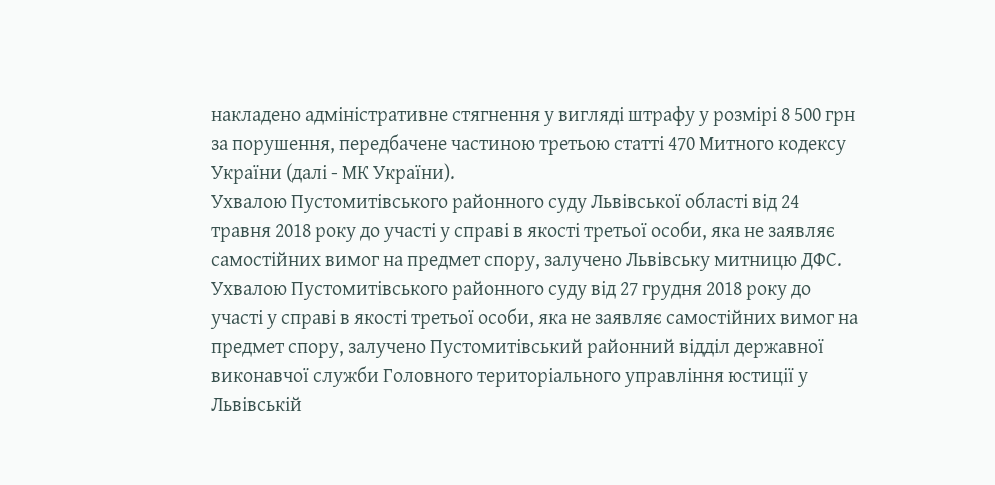накладено адміністративне стягнення у вигляді штрафу у розмірі 8 500 грн за порушення, передбачене частиною третьою статті 470 Митного кодексу України (далі - МК України).
Ухвалою Пустомитівського районного суду Львівської області від 24 травня 2018 року до участі у справі в якості третьої особи, яка не заявляє самостійних вимог на предмет спору, залучено Львівську митницю ДФС.
Ухвалою Пустомитівського районного суду від 27 грудня 2018 року до участі у справі в якості третьої особи, яка не заявляє самостійних вимог на предмет спору, залучено Пустомитівський районний відділ державної виконавчої служби Головного територіального управління юстиції у Львівській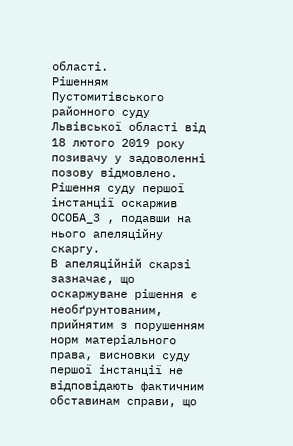області.
Рішенням Пустомитівського районного суду Львівської області від 18 лютого 2019 року позивачу у задоволенні позову відмовлено.
Рішення суду першої інстанції оскаржив ОСОБА_3 , подавши на нього апеляційну скаргу.
В апеляційній скарзі зазначає, що оскаржуване рішення є необґрунтованим, прийнятим з порушенням норм матеріального права, висновки суду першої інстанції не відповідають фактичним обставинам справи, що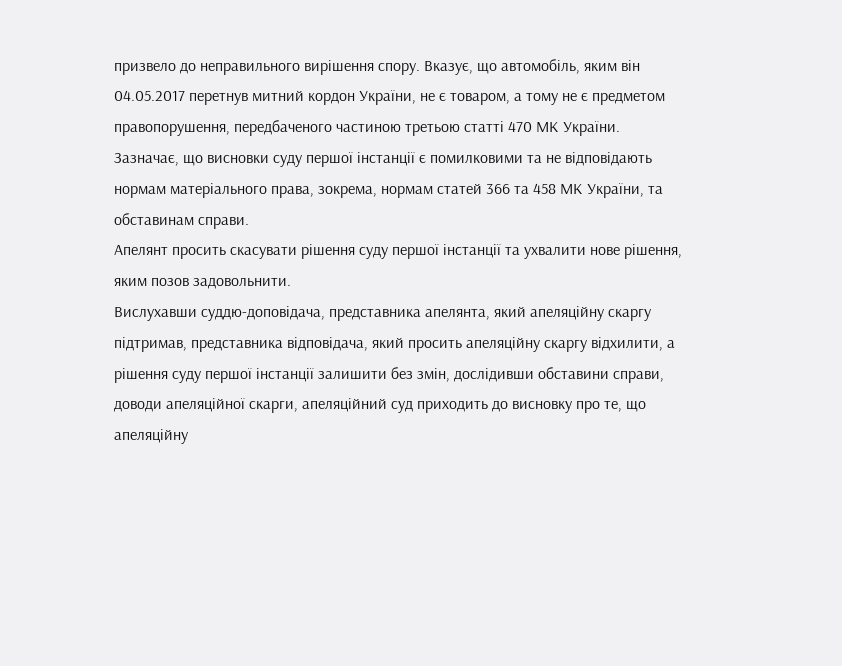призвело до неправильного вирішення спору. Вказує, що автомобіль, яким він 04.05.2017 перетнув митний кордон України, не є товаром, а тому не є предметом правопорушення, передбаченого частиною третьою статті 470 МК України. Зазначає, що висновки суду першої інстанції є помилковими та не відповідають нормам матеріального права, зокрема, нормам статей 366 та 458 МК України, та обставинам справи.
Апелянт просить скасувати рішення суду першої інстанції та ухвалити нове рішення, яким позов задовольнити.
Вислухавши суддю-доповідача, представника апелянта, який апеляційну скаргу підтримав, представника відповідача, який просить апеляційну скаргу відхилити, а рішення суду першої інстанції залишити без змін, дослідивши обставини справи, доводи апеляційної скарги, апеляційний суд приходить до висновку про те, що апеляційну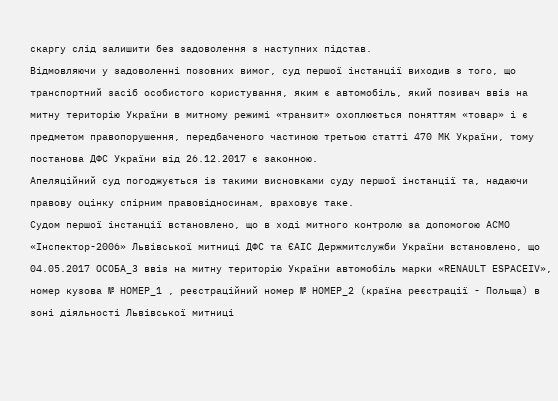скаргу слід залишити без задоволення з наступних підстав.
Відмовляючи у задоволенні позовних вимог, суд першої інстанції виходив з того, що транспортний засіб особистого користування, яким є автомобіль, який позивач ввіз на митну територію України в митному режимі «транзит» охоплюється поняттям «товар» і є предметом правопорушення, передбаченого частиною третьою статті 470 МК України, тому постанова ДФС України від 26.12.2017 є законною.
Апеляційний суд погоджується із такими висновками суду першої інстанції та, надаючи правову оцінку спірним правовідносинам, враховує таке.
Судом першої інстанції встановлено, що в ході митного контролю за допомогою АСМО «Інспектор-2006» Львівської митниці ДФС та ЄАІС Держмитслужби України встановлено, що 04.05.2017 ОСОБА_3 ввіз на митну територію України автомобіль марки «RENAULT ESPACEIV», номер кузова № НОМЕР_1 , реєстраційний номер № НОМЕР_2 (країна реєстрації - Польща) в зоні діяльності Львівської митниці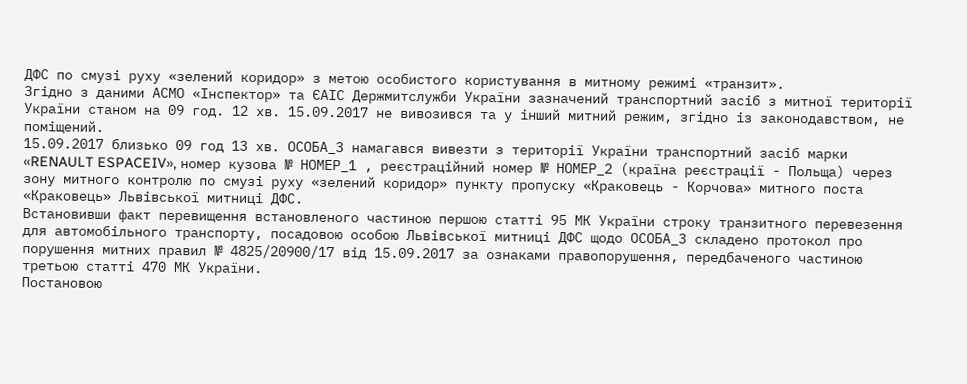ДФС по смузі руху «зелений коридор» з метою особистого користування в митному режимі «транзит».
Згідно з даними АСМО «Інспектор» та ЄАІС Держмитслужби України зазначений транспортний засіб з митної території України станом на 09 год. 12 хв. 15.09.2017 не вивозився та у інший митний режим, згідно із законодавством, не поміщений.
15.09.2017 близько 09 год 13 хв. ОСОБА_3 намагався вивезти з території України транспортний засіб марки «RENAULT ESPACEIV», номер кузова № НОМЕР_1 , реєстраційний номер № НОМЕР_2 (країна реєстрації - Польща) через зону митного контролю по смузі руху «зелений коридор» пункту пропуску «Краковець - Корчова» митного поста «Краковець» Львівської митниці ДФС.
Встановивши факт перевищення встановленого частиною першою статті 95 МК України строку транзитного перевезення для автомобільного транспорту, посадовою особою Львівської митниці ДФС щодо ОСОБА_3 складено протокол про порушення митних правил № 4825/20900/17 від 15.09.2017 за ознаками правопорушення, передбаченого частиною третьою статті 470 МК України.
Постановою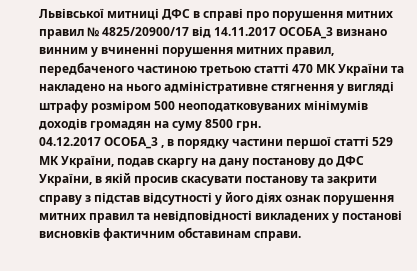Львівської митниці ДФС в справі про порушення митних правил № 4825/20900/17 від 14.11.2017 ОСОБА_3 визнано винним у вчиненні порушення митних правил, передбаченого частиною третьою статті 470 МК України та накладено на нього адміністративне стягнення у вигляді штрафу розміром 500 неоподатковуваних мінімумів доходів громадян на суму 8500 грн.
04.12.2017 ОСОБА_3 , в порядку частини першої статті 529 МК України, подав скаргу на дану постанову до ДФС України, в якій просив скасувати постанову та закрити справу з підстав відсутності у його діях ознак порушення митних правил та невідповідності викладених у постанові висновків фактичним обставинам справи.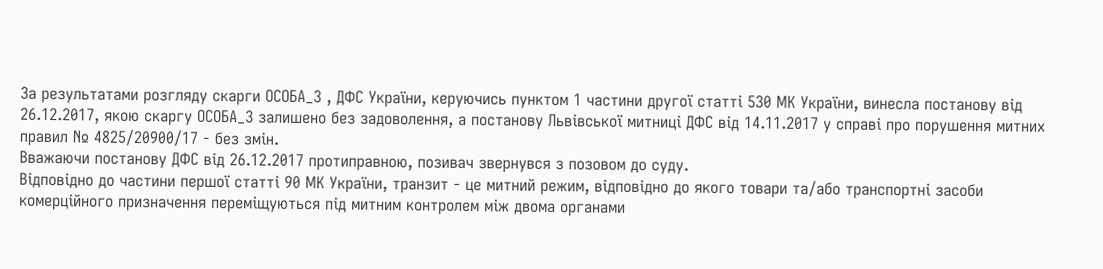За результатами розгляду скарги ОСОБА_3 , ДФС України, керуючись пунктом 1 частини другої статті 530 МК України, винесла постанову від 26.12.2017, якою скаргу ОСОБА_3 залишено без задоволення, а постанову Львівської митниці ДФС від 14.11.2017 у справі про порушення митних правил № 4825/20900/17 - без змін.
Вважаючи постанову ДФС від 26.12.2017 протиправною, позивач звернувся з позовом до суду.
Відповідно до частини першої статті 90 МК України, транзит - це митний режим, відповідно до якого товари та/або транспортні засоби комерційного призначення переміщуються під митним контролем між двома органами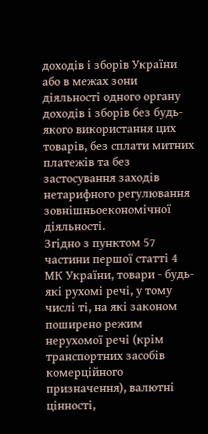доходів і зборів України або в межах зони діяльності одного органу доходів і зборів без будь-якого використання цих товарів, без сплати митних платежів та без застосування заходів нетарифного регулювання зовнішньоекономічної діяльності.
Згідно з пунктом 57 частини першої статті 4 МК України, товари - будь-які рухомі речі, у тому числі ті, на які законом поширено режим нерухомої речі (крім транспортних засобів комерційного призначення), валютні цінності,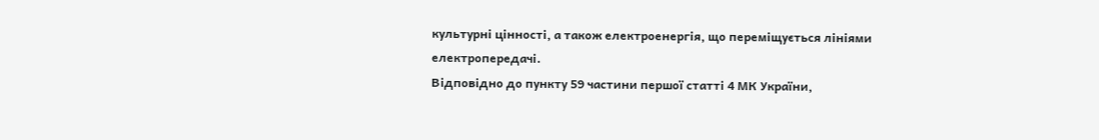культурні цінності, а також електроенергія, що переміщується лініями електропередачі.
Відповідно до пункту 59 частини першої статті 4 МК України,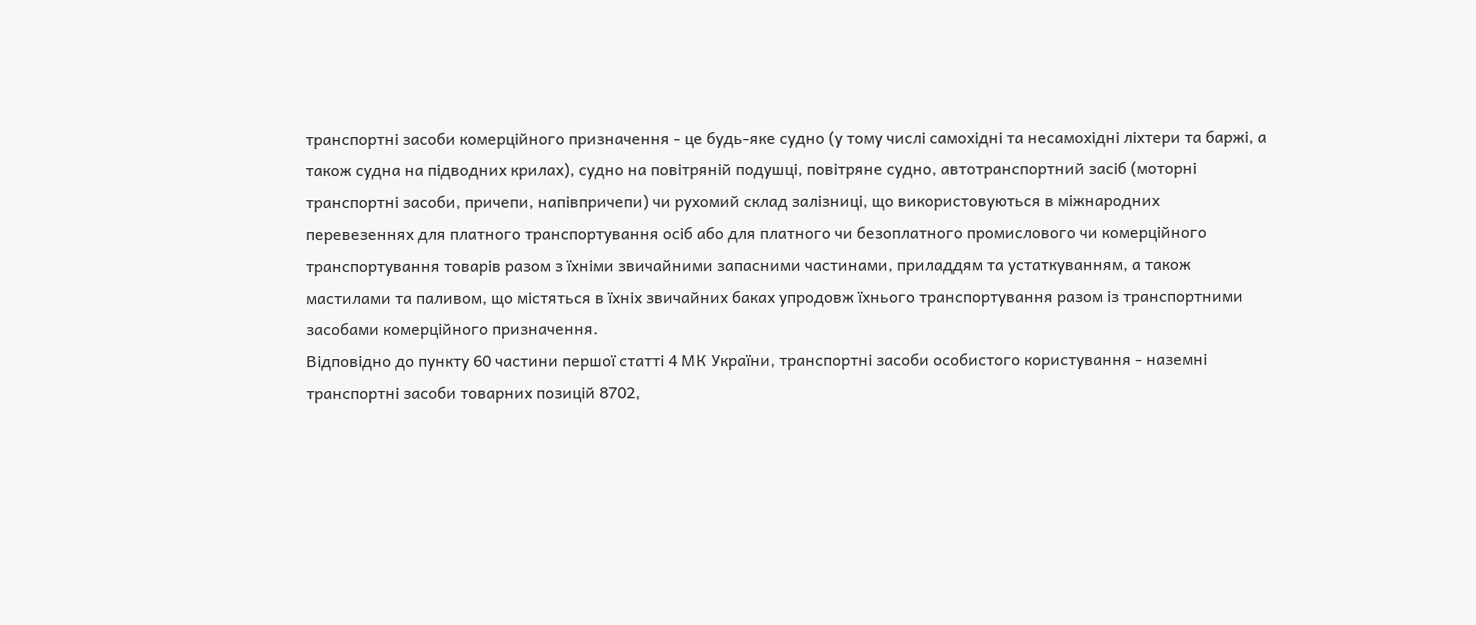транспортні засоби комерційного призначення - це будь-яке судно (у тому числі самохідні та несамохідні ліхтери та баржі, а також судна на підводних крилах), судно на повітряній подушці, повітряне судно, автотранспортний засіб (моторні транспортні засоби, причепи, напівпричепи) чи рухомий склад залізниці, що використовуються в міжнародних перевезеннях для платного транспортування осіб або для платного чи безоплатного промислового чи комерційного транспортування товарів разом з їхніми звичайними запасними частинами, приладдям та устаткуванням, а також мастилами та паливом, що містяться в їхніх звичайних баках упродовж їхнього транспортування разом із транспортними засобами комерційного призначення.
Відповідно до пункту 60 частини першої статті 4 МК України, транспортні засоби особистого користування - наземні транспортні засоби товарних позицій 8702,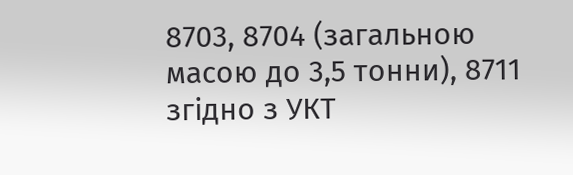8703, 8704 (загальною масою до 3,5 тонни), 8711 згідно з УКТ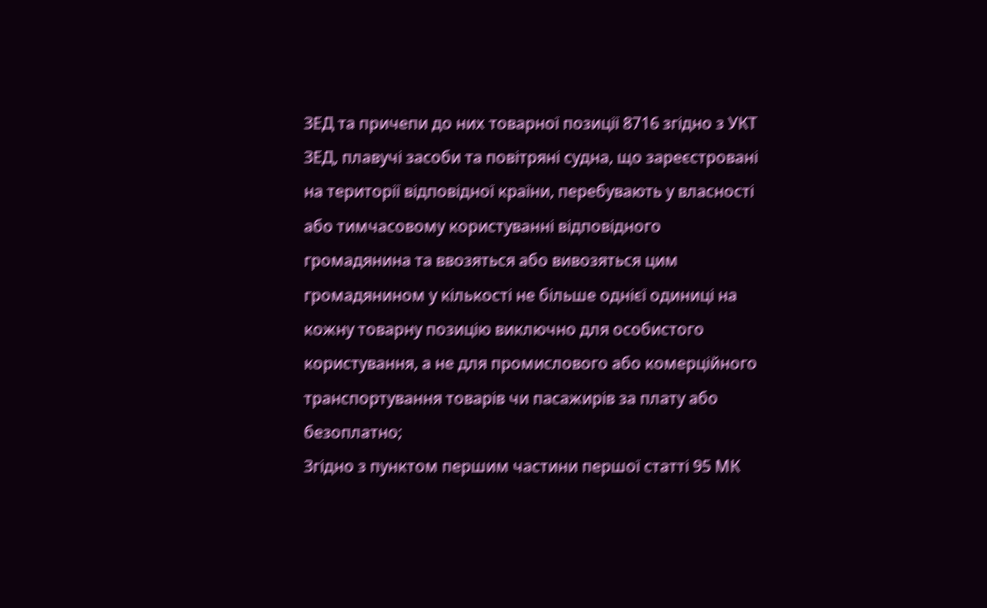ЗЕД та причепи до них товарної позиції 8716 згідно з УКТ ЗЕД, плавучі засоби та повітряні судна, що зареєстровані на території відповідної країни, перебувають у власності або тимчасовому користуванні відповідного громадянина та ввозяться або вивозяться цим громадянином у кількості не більше однієї одиниці на кожну товарну позицію виключно для особистого користування, а не для промислового або комерційного транспортування товарів чи пасажирів за плату або безоплатно;
Згідно з пунктом першим частини першої статті 95 МК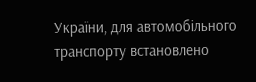України, для автомобільного транспорту встановлено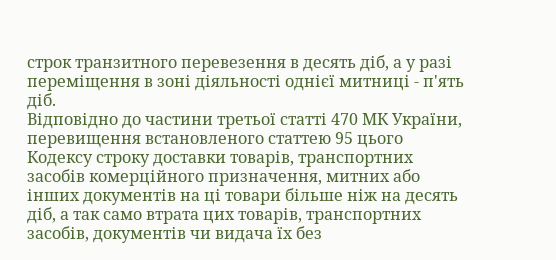строк транзитного перевезення в десять діб, а у разі переміщення в зоні діяльності однієї митниці - п'ять діб.
Відповідно до частини третьої статті 470 МК України, перевищення встановленого статтею 95 цього Кодексу строку доставки товарів, транспортних засобів комерційного призначення, митних або інших документів на ці товари більше ніж на десять діб, а так само втрата цих товарів, транспортних засобів, документів чи видача їх без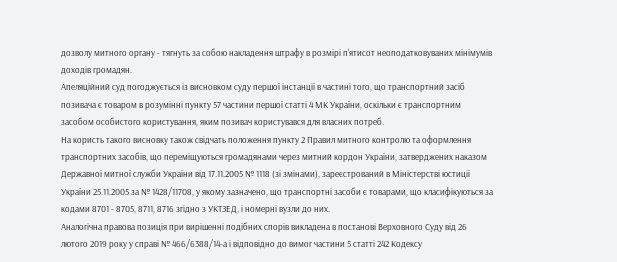дозволу митного органу - тягнуть за собою накладення штрафу в розмірі п'ятисот неоподатковуваних мінімумів доходів громадян.
Апеляційний суд погоджується із висновком суду першої інстанції в частині того, що транспортний засіб позивача є товаром в розумінні пункту 57 частини першої статті 4 МК України, оскільки є транспортним засобом особистого користування, яким позивач користувався для власних потреб.
На користь такого висновку також свідчать положення пункту 2 Правил митного контролю та оформлення транспортних засобів, що переміщуються громадянами через митний кордон України, затверджених наказом Державної митної служби України від 17.11.2005 № 1118 (зі змінами), зареєстрований в Міністерстві юстиції України 25.11.2005 за № 1428/11708, у якому зазначено, що транспортні засоби є товарами, що класифікуються за кодами 8701 - 8705, 8711, 8716 згідно з УКТЗЕД, і номерні вузли до них.
Аналогічна правова позиція при вирішенні подібних спорів викладена в постанові Верховного Суду від 26 лютого 2019 року у справі № 466/6388/14-а і відповідно до вимог частини 5 статті 242 Кодексу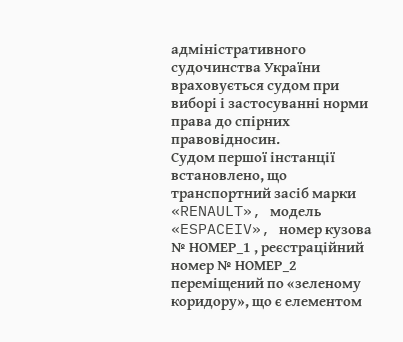адміністративного судочинства України враховується судом при виборі і застосуванні норми права до спірних правовідносин.
Судом першої інстанції встановлено, що транспортний засіб марки «RENAULT», модель «ESPACEIV», номер кузова № НОМЕР_1 , реєстраційний номер № НОМЕР_2 переміщений по «зеленому коридору», що є елементом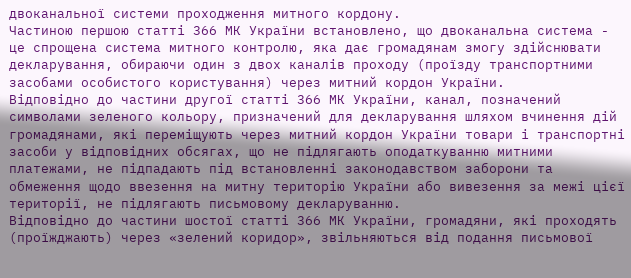двоканальної системи проходження митного кордону.
Частиною першою статті 366 МК України встановлено, що двоканальна система - це спрощена система митного контролю, яка дає громадянам змогу здійснювати декларування, обираючи один з двох каналів проходу (проїзду транспортними засобами особистого користування) через митний кордон України.
Відповідно до частини другої статті 366 МК України, канал, позначений символами зеленого кольору, призначений для декларування шляхом вчинення дій громадянами, які переміщують через митний кордон України товари і транспортні засоби у відповідних обсягах, що не підлягають оподаткуванню митними платежами, не підпадають під встановленні законодавством заборони та обмеження щодо ввезення на митну територію України або вивезення за межі цієї території, не підлягають письмовому декларуванню.
Відповідно до частини шостої статті 366 МК України, громадяни, які проходять (проїжджають) через «зелений коридор», звільняються від подання письмової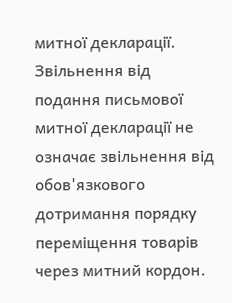митної декларації. Звільнення від подання письмової митної декларації не означає звільнення від обов'язкового дотримання порядку переміщення товарів через митний кордон.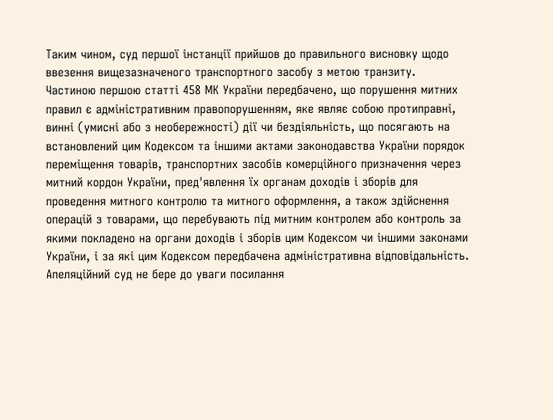Таким чином, суд першої інстанції прийшов до правильного висновку щодо ввезення вищезазначеного транспортного засобу з метою транзиту.
Частиною першою статті 458 МК України передбачено, що порушення митних правил є адміністративним правопорушенням, яке являє собою протиправні, винні (умисні або з необережності) дії чи бездіяльність, що посягають на встановлений цим Кодексом та іншими актами законодавства України порядок переміщення товарів, транспортних засобів комерційного призначення через митний кордон України, пред'явлення їх органам доходів і зборів для проведення митного контролю та митного оформлення, а також здійснення операцій з товарами, що перебувають під митним контролем або контроль за якими покладено на органи доходів і зборів цим Кодексом чи іншими законами України, і за які цим Кодексом передбачена адміністративна відповідальність.
Апеляційний суд не бере до уваги посилання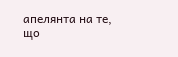апелянта на те, що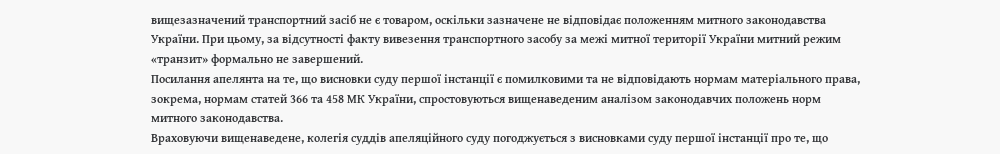вищезазначений транспортний засіб не є товаром, оскільки зазначене не відповідає положенням митного законодавства України. При цьому, за відсутності факту вивезення транспортного засобу за межі митної території України митний режим «транзит» формально не завершений.
Посилання апелянта на те, що висновки суду першої інстанції є помилковими та не відповідають нормам матеріального права, зокрема, нормам статей 366 та 458 МК України, спростовуються вищенаведеним аналізом законодавчих положень норм митного законодавства.
Враховуючи вищенаведене, колегія суддів апеляційного суду погоджується з висновками суду першої інстанції про те, що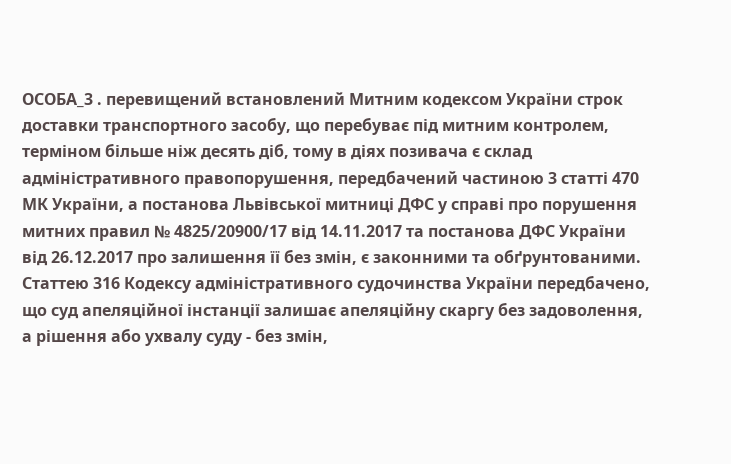ОСОБА_3 . перевищений встановлений Митним кодексом України строк доставки транспортного засобу, що перебуває під митним контролем, терміном більше ніж десять діб, тому в діях позивача є склад адміністративного правопорушення, передбачений частиною 3 статті 470 МК України, а постанова Львівської митниці ДФС у справі про порушення митних правил № 4825/20900/17 від 14.11.2017 та постанова ДФС України від 26.12.2017 про залишення її без змін, є законними та обґрунтованими.
Статтею 316 Кодексу адміністративного судочинства України передбачено, що суд апеляційної інстанції залишає апеляційну скаргу без задоволення, а рішення або ухвалу суду - без змін,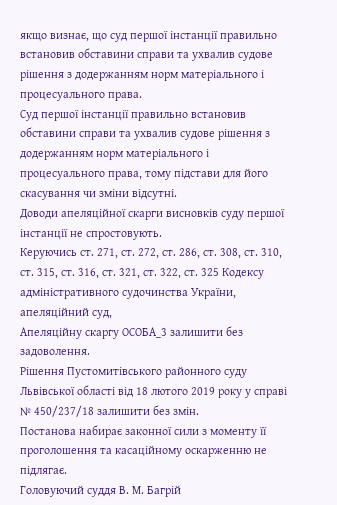якщо визнає, що суд першої інстанції правильно встановив обставини справи та ухвалив судове рішення з додержанням норм матеріального і процесуального права.
Суд першої інстанції правильно встановив обставини справи та ухвалив судове рішення з додержанням норм матеріального і процесуального права, тому підстави для його скасування чи зміни відсутні.
Доводи апеляційної скарги висновків суду першої інстанції не спростовують.
Керуючись ст. 271, ст. 272, ст. 286, ст. 308, ст. 310, ст. 315, ст. 316, ст. 321, ст. 322, ст. 325 Кодексу адміністративного судочинства України, апеляційний суд,
Апеляційну скаргу ОСОБА_3 залишити без задоволення.
Рішення Пустомитівського районного суду Львівської області від 18 лютого 2019 року у справі № 450/237/18 залишити без змін.
Постанова набирає законної сили з моменту її проголошення та касаційному оскарженню не підлягає.
Головуючий суддя В. М. Багрій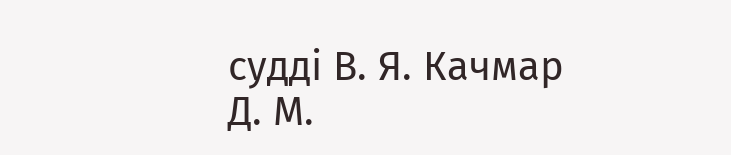судді В. Я. Качмар
Д. М.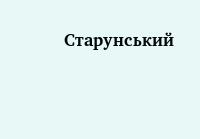Старунський